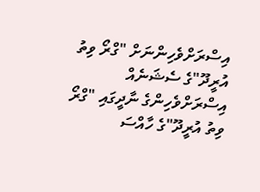އިސްރަށްވެހިންނަށް "ގްރޯ ވިތު އުރީދޫ"ގެ ސެޝަނެއް
އިސްރަށްވެހިންގެ ނާދީގައި "ގްރޯ ވިތު އުރީދޫ"ގެ ހާއްސަ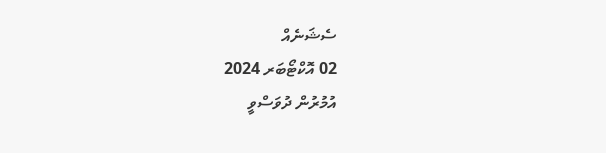ސެޝަނެއް
02 އޮކްޓޯބަރ 2024
އުމުރުން ދުވަސްވީ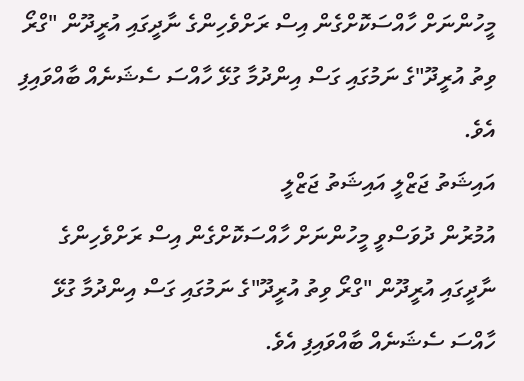މީހުންނަށް ހާއްސަކޮށްގެން އިސް ރަށްވެހިންގެ ނާދީގައި އުރީދޫން "ގްރޯ ވިތު އުރީދޫ"ގެ ނަމުގައި ގަސް އިންދުމާ ގުޅޭ ހާއްސަ ސެޝަނެއް ބާއްވައިފި އެވެ.
އައިޝަތު ޖަޒްލީ އައިޝަތު ޖަޒްލީ
އުމުރުން ދުވަސްވީ މީހުންނަށް ހާއްސަކޮށްގެން އިސް ރަށްވެހިންގެ ނާދީގައި އުރީދޫން "ގްރޯ ވިތު އުރީދޫ"ގެ ނަމުގައި ގަސް އިންދުމާ ގުޅޭ ހާއްސަ ސެޝަނެއް ބާއްވައިފި އެވެ.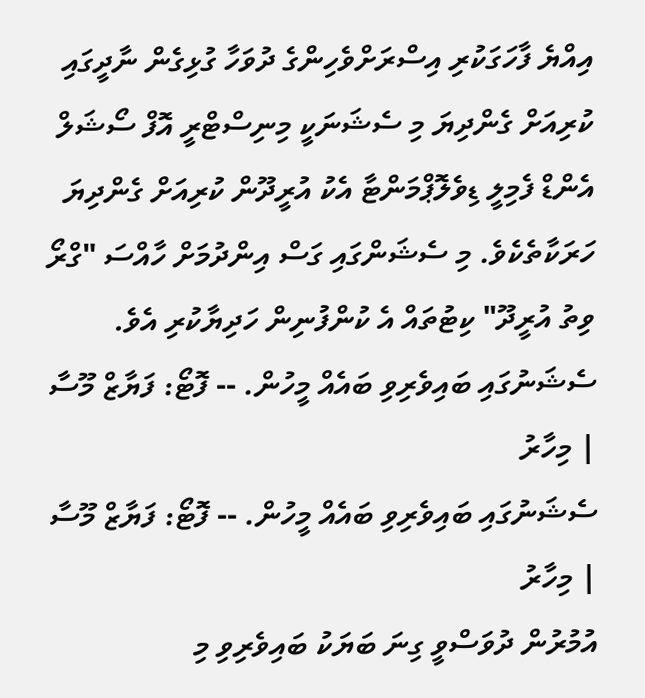އިއްޔެ ފާހަގަކުރި އިސްރަށްވެހިންގެ ދުވަހާ ގުޅިގެން ނާދީގައި ކުރިއަށް ގެންދިޔަ މި ސެޝަނަކީ މިނިސްޓްރީ އޮފް ސޯޝަލް އެންޑް ފެމިލީ ޑިވެލޮޕްމަންޓާ އެކު އުރީދޫން ކުރިއަށް ގެންދިޔަ ހަރަކާތެކެވެ. މި ސެޝަންގައި ގަސް އިންދުމަށް ހާއްސަ "ގްރޯ ވިތު އުރީދޫ" ކިޓުތައް އެ ކުންފުނިން ހަދިޔާކުރި އެވެ.
ސެޝަނުގައި ބައިވެރިވި ބައެއް މީހުން. -- ފޮޓޯ: ފަޔާޒް މޫސާ | މިހާރު
ސެޝަނުގައި ބައިވެރިވި ބައެއް މީހުން. -- ފޮޓޯ: ފަޔާޒް މޫސާ | މިހާރު
އުމުރުން ދުވަސްވީ ގިނަ ބަޔަކު ބައިވެރިވި މި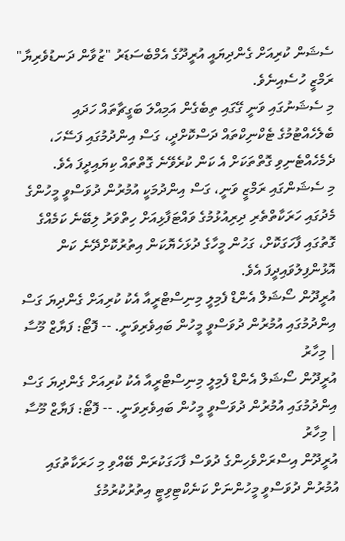ސެޝަން ކުރިއަށް ގެންދިޔައީ އުރީދޫގެ އެމްބެސަޑަރު "ޒުވާން ދަނޑުވެރިޔާ" ރަމްޒީ ހުސެއިނެވެ.
މި ސެޝަނުގައި ވަނީ ގޭގައި ތިބެގެން އަމިއްލަ ބަގީޗާތައް ހަދައި ބެލެހެއްޓުމުގެ ޓެކްނިކްތައް ދަސްކޮށްދީ، ގަސް އިންދުމުގައި ފަސޭހަ، ދެމެހެއްޓެނިވި ގޮތްތަކަށް އެ ކަން ކުރެވޭނެ ގޮތްތައް ކިޔައިދީފަ އެވެ.
މި ސެޝަންގައި ރަމްޒީ ވަނީ، ގަސް އިންދުމަކީ އުމުރުން ދުވަސްވީ މީހުންގެ މެދުގައި ހަރަކާތްތެރި ދިރިއުޅުމުގެ ވައްޓަފާޅިއަށް ހިތްވަރު ލިބޭނެ ކަމެއްގެ ގޮތުގައި ފާހަގަކޮށް، ގަހުން މީހާގެ ދުޅަހެޔޮކަން އިތުރުކޮށްދޭނެ ކަން އޮޅުންފިލުވައިދީފަ އެވެ.
އުރީދޫން ސޯޝަލް އެންޑް ފެމިލީ މިނިސްޓްރީއާ އެކު ކުރިއަށް ގެންދިޔަ ގަސް އިންދުމުގައި އުމުރުން ދުވަސްވީ މީހުން ބައިވެރިވަނީ. -- ފޮޓޯ: ފަޔާޒް މޫސާ | މިހާރު
އުރީދޫން ސޯޝަލް އެންޑް ފެމިލީ މިނިސްޓްރީއާ އެކު ކުރިއަށް ގެންދިޔަ ގަސް އިންދުމުގައި އުމުރުން ދުވަސްވީ މީހުން ބައިވެރިވަނީ. -- ފޮޓޯ: ފަޔާޒް މޫސާ | މިހާރު
އުރީދޫން އިސްރަށްވެހިންގެ ދުވަސް ފާހަގަކުރަން ބޭއްވި މި ހަރަކާތުގައި އުމުރުން ދުވަސްވީ މީހުންނަށް ކަނެކްޓިވިޓީ އިތުރުކުރުމުގެ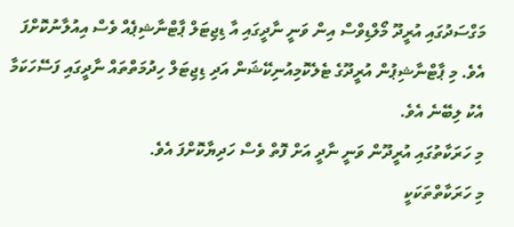މަގްސަދުގައި އުރީދޫ މޯލްޑިވްސް އިން ވަނީ ނާދީގައި އާ ޑިޖިޓަލް ޕާޓްނާޝިޕެއް ވެސް އިއުލާނުކޮށްފަ އެވެ. މި ޕާޓްނާޝިޕުން އުރީދޫގެ ޓެލެކޮމިއުނިކޭޝަން އަދި ޑިޖިޓަލް ހިދުމަތްތައް ނާދީގައި ފަސޭހަކަމާ އެކު ލިބޭނެ އެވެ.
މި ހަރަކާތުގައި އުރީދޫން ވަނީ ނާދީ އަށް ފޮތް ވެސް ހަދިޔާކޮށްފަ އެވެ.
މި ހަރަކާތްތަކަކީ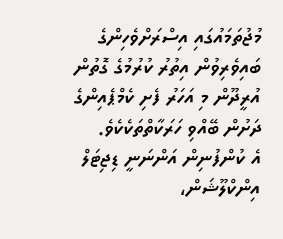މުޖުތަމައުގައި އިސްރަށްވެހިންގެ ބައިވެރިވުން އިތުރު ކުރުމުގެ ގޮތުން އުރީދޫން މި އަހަރު ފެށި ކެމްޕެއިންގެ ދަށުން ބޭއްވި ހަރަކާތްތަކެކެވެ.
އެ ކުންފުނިން އަންނަނީ ޑިޖިޓަލް އިންކްލޫޝަން،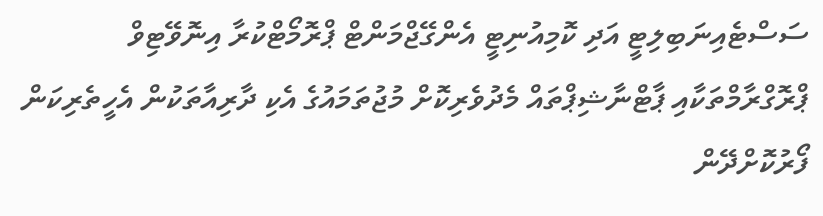ސަސްޓެއިނަބިލިޓީ އަދި ކޮމިއުނިޓީ އެންގޭޖްމަންޓް ޕްރޮމޯޓްކުރާ އިނޮވޭޓިވް ޕްރޮގްރާމްތަކާއި ޕާޓްނާޝިޕްތައް މެދުވެރިކޮށް މުޖުތަމައުގެ އެކި ދާރިއާތަކުން އެހީތެރިކަން ފޯރުކޮށްދޭން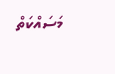މަސައްކަތް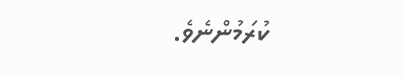ކުރަމުންނެވެ.